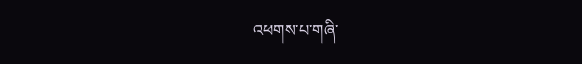འཕགས་པ་གཞི་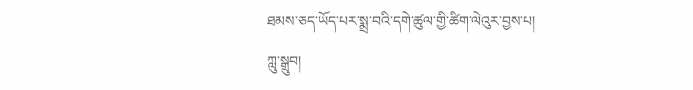ཐམས་ཅད་ཡོད་པར་སྨྲ་བའི་དགེ་ཚུལ་གྱི་ཚིག་ལེའུར་བྱས་པ།
ཀླུ་སྒྲུབ།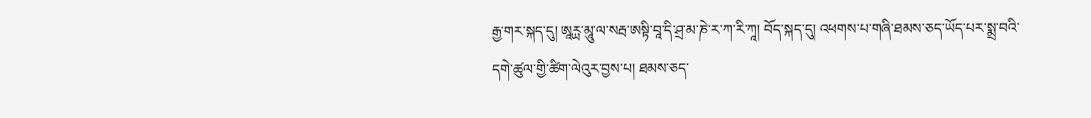རྒྱ་གར་སྐད་དུ། ཨཱཪྻ་མཱུ་ལ་སརྦ་ཨསྟི་བཱ་དི་ཤྲ་མ་ཎེ་ར་ཀ་རི་ཀཱ། བོད་སྐད་དུ། འཕགས་པ་གཞི་ཐམས་ཅད་ཡོད་པར་སྨྲ་བའི་དགེ་ཚུལ་གྱི་ཚིག་ལེའུར་བྱས་པ། ཐམས་ཅད་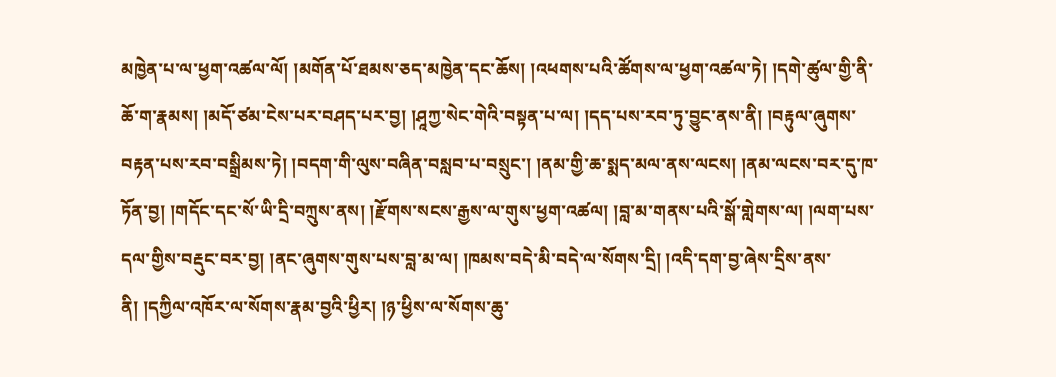མཁྱེན་པ་ལ་ཕྱག་འཚལ་ལོ། །མགོན་པོ་ཐམས་ཅད་མཁྱེན་དང་ཆོས། །འཕགས་པའི་ཚོགས་ལ་ཕྱག་འཚལ་ཏེ། །དགེ་ཚུལ་གྱི་ནི་ཆོ་ག་རྣམས། །མདོ་ཙམ་ངེས་པར་བཤད་པར་བྱ། །ཤཱཀྱ་སེང་གེའི་བསྟན་པ་ལ། །དད་པས་རབ་ཏུ་བྱུང་ནས་ནི། །བརྟུལ་ཞུགས་བརྟན་པས་རབ་བསྒྲིམས་ཏེ། །བདག་གི་ལུས་བཞིན་བསླབ་པ་བསྲུང་། །ནམ་གྱི་ཆ་སྨད་མལ་ནས་ལངས། །ནམ་ལངས་བར་དུ་ཁ་ཏོན་བྱ། །གདོང་དང་སོ་ཡི་དྲི་བཀྲུས་ནས། །རྫོགས་སངས་རྒྱས་ལ་གུས་ཕྱག་འཚལ། །བླ་མ་གནས་པའི་སྒོ་གླེགས་ལ། །ལག་པས་དལ་གྱིས་བརྡུང་བར་བྱ། །ནང་ཞུགས་གུས་པས་བླ་མ་ལ། །ཁམས་བདེ་མི་བདེ་ལ་སོགས་དྲི། །འདི་དག་བྱ་ཞེས་དྲིས་ནས་ནི། །དཀྱིལ་འཁོར་ལ་སོགས་རྣམ་བྱའི་ཕྱིར། །ཉ་ཕྱིས་ལ་སོགས་ཆུ་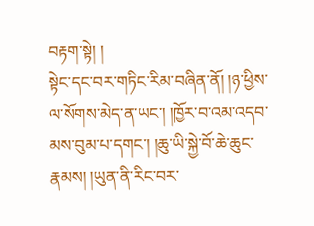བརྟག་སྟེ། །
སྟེང་དང་བར་གཏིང་རིམ་བཞིན་ནོ། །ཉ་ཕྱིས་ལ་སོགས་མེད་ན་ཡང་། །ཁྱོར་བ་འམ་འདབ་མས་བུམ་པ་དགང་། །ཆུ་ཡི་སྐྱེ་བོ་ཆེ་ཆུང་རྣམས། །ཡུན་ནི་རིང་བར་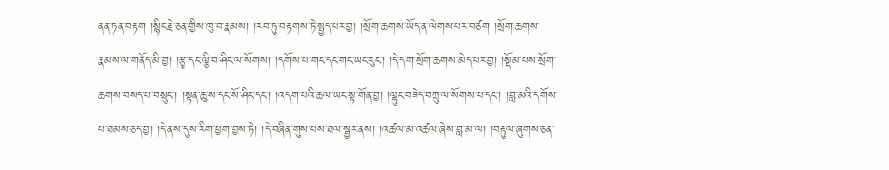ནན་ཏན་བརྟག །སྙིང་རྗེ་ཅན་གྱིས་ཁུ་བ་རྣམས། །རབ་ཏུ་བརྟགས་ཏེ་སྤྱད་པར་བྱ། །སྲོག་ཆགས་ཡོད་ན་ལེགས་པར་བཙག །སྲོག་ཆགས་རྣམས་ལ་གནོད་མི་བྱ། །རྩྭ་དང་ལྕི་བ་ཤིང་ལ་སོགས། །དགོས་པ་གང་དང་གང་ཡང་རུང་། །དེ་དག་སྲོག་ཆགས་མེད་པར་བྱ། །སྡོམ་པས་སྲོག་ཆགས་བསད་པ་བསྲུང་། །སྟན་ཆུ་ས་དང་སོ་ཤིང་དང་། །འདག་པའི་ཆལ་ཡང་སྟ་གོན་བྱ། །ལྷུང་བཟེད་བཀྲུ་ལ་སོགས་པ་དང་། །བླ་མའི་དགོས་པ་ཐམས་ཅད་བྱ། །དེ་ནས་དུས་རིག་ཕྱག་བྱས་ཏེ། །དེ་བཞིན་གུས་པས་ཐལ་སྦྱར་ནས། །འཚལ་མ་འཚལ་ཞེས་བླ་མ་ལ། །བརྟུལ་ཞུགས་ཅན་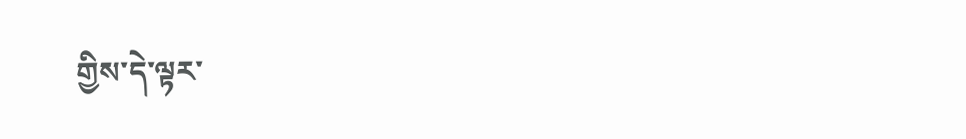གྱིས་དེ་ལྟར་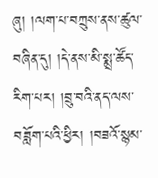ཞུ། །ལག་པ་བཀྲུས་ནས་ཚུལ་བཞིན་དུ། །དེ་ནས་མི་སྨྲ་ཚོད་རིག་པར། །བྲུ་བའི་ནད་ལས་བཟློག་པའི་ཕྱིར། །བཟའོ་སྙམ་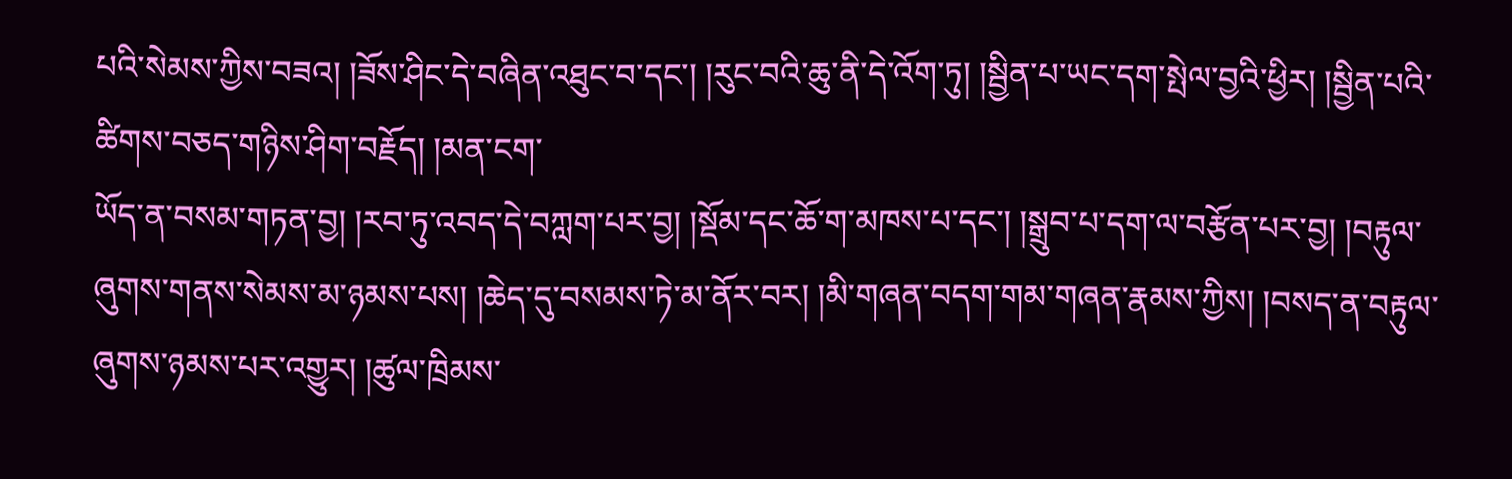པའི་སེམས་ཀྱིས་བཟའ། །ཟོས་ཤིང་དེ་བཞིན་འཐུང་བ་དང་། །རུང་བའི་ཆུ་ནི་དེ་འོག་ཏུ། །སྦྱིན་པ་ཡང་དག་སྤེལ་བྱའི་ཕྱིར། །སྦྱིན་པའི་ཚིགས་བཅད་གཉིས་ཤིག་བརྗོད། །མན་ངག་
ཡོད་ན་བསམ་གཏན་བྱ། །རབ་ཏུ་འབད་དེ་བཀླག་པར་བྱ། །སྡོམ་དང་ཆོ་ག་མཁས་པ་དང་། །སྒྲུབ་པ་དག་ལ་བརྩོན་པར་བྱ། །བརྟུལ་ཞུགས་གནས་སེམས་མ་ཉམས་པས། །ཆེད་དུ་བསམས་ཏེ་མ་ནོར་བར། །མི་གཞན་བདག་གམ་གཞན་རྣམས་ཀྱིས། །བསད་ན་བརྟུལ་ཞུགས་ཉམས་པར་འགྱུར། །ཚུལ་ཁྲིམས་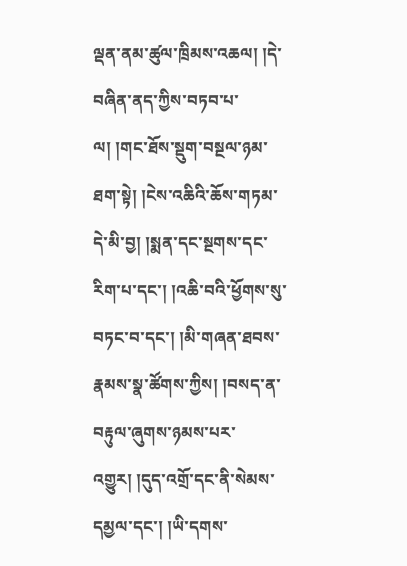ལྡན་ནམ་ཚུལ་ཁྲིམས་འཆལ། །དེ་བཞིན་ནད་ཀྱིས་བཏབ་པ་ལ། །གང་ཐོས་སྡུག་བསྔལ་ཉམ་ཐག་སྟེ། །ངེས་འཆིའི་ཆོས་གཏམ་དེ་མི་བྱ། །སྨན་དང་སྔགས་དང་རིག་པ་དང་། །འཆི་བའི་ཕྱོགས་སུ་བཏང་བ་དང་། །མི་གཞན་ཐབས་རྣམས་སྣ་ཚོགས་ཀྱིས། །བསད་ན་བརྟུལ་ཞུགས་ཉམས་པར་འགྱུར། །དུད་འགྲོ་དང་ནི་སེམས་དམྱལ་དང་། །ཡི་དགས་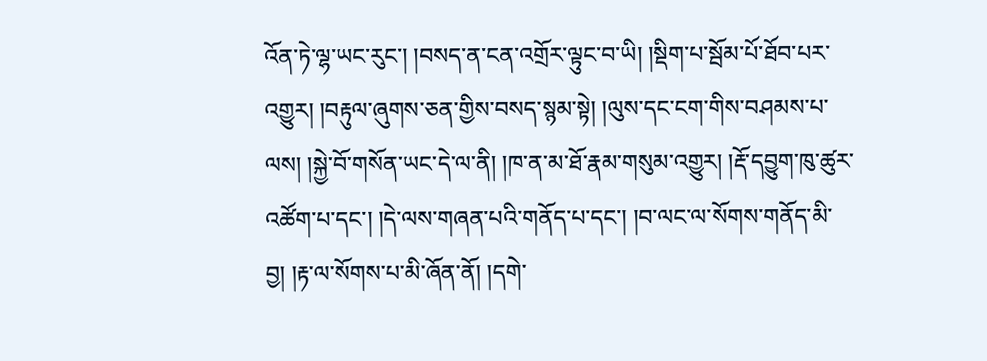འོན་ཏེ་ལྷ་ཡང་རུང་། །བསད་ན་ངན་འགྲོར་ལྟུང་བ་ཡི། །སྡིག་པ་སྦོམ་པོ་ཐོབ་པར་འགྱུར། །བརྟུལ་ཞུགས་ཅན་གྱིས་བསད་སྙམ་སྟེ། །ལུས་དང་ངག་གིས་བཤམས་པ་ལས། །སྐྱེ་བོ་གསོན་ཡང་དེ་ལ་ནི། །ཁ་ན་མ་ཐོ་རྣམ་གསུམ་འགྱུར། །རྡོ་དབྱུག་ཁུ་ཚུར་འཚོག་པ་དང་། །དེ་ལས་གཞན་པའི་གནོད་པ་དང་། །བ་ལང་ལ་སོགས་གནོད་མི་བྱ། །རྟ་ལ་སོགས་པ་མི་ཞོན་ནོ། །དགེ་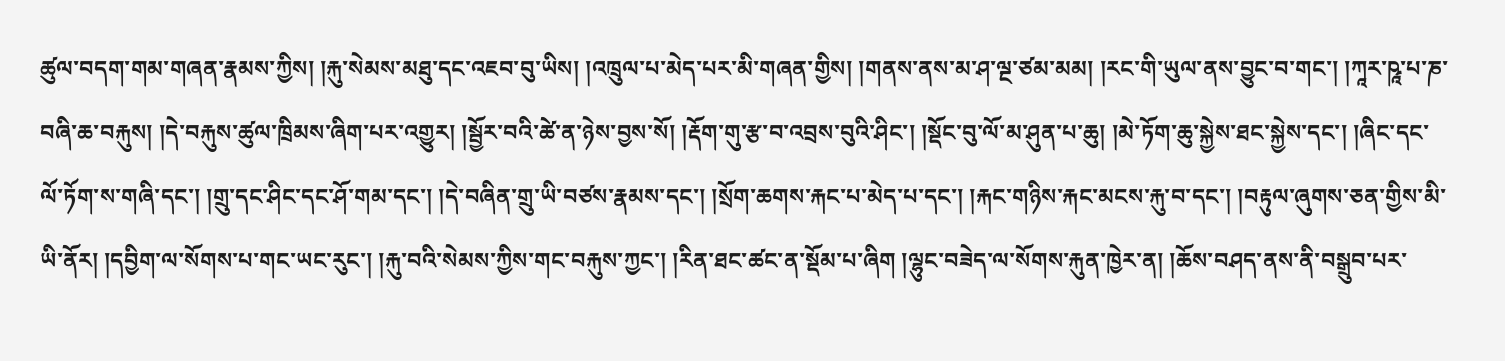ཚུལ་བདག་གམ་གཞན་རྣམས་ཀྱིས། །རྐུ་སེམས་མཐུ་དང་འཇབ་བུ་ཡིས། །འཁྲུལ་པ་མེད་པར་མི་གཞན་གྱིས། །གནས་ནས་མ་ཤ་ལྔ་ཙམ་མམ། །རང་གི་ཡུལ་ནས་བྱུང་བ་གང་། །ཀཱར་ཥཱ་པ་ཎ་བཞི་ཆ་བརྐུས། །དེ་བརྐུས་ཚུལ་ཁྲིམས་ཞིག་པར་འགྱུར། །སྦྱོར་བའི་ཚེ་ན་ཉེས་བྱས་སོ། །རྡོག་གུ་རྩ་བ་འབྲས་བུའི་ཤིང་། །སྡོང་བུ་ལོ་མ་ཤུན་པ་ཆུ། །མེ་ཏོག་ཆུ་སྐྱེས་ཐང་སྐྱེས་དང་། །ཞིང་དང་ལོ་ཏོག་ས་གཞི་དང་། །གྲུ་དང་ཤིང་དང་ཤོ་གམ་དང་། །དེ་བཞིན་གྲུ་ཡི་བཙས་རྣམས་དང་། །སྲོག་ཆགས་རྐང་པ་མེད་པ་དང་། །རྐང་གཉིས་རྐང་མངས་རྐུ་བ་དང་། །བརྟུལ་ཞུགས་ཅན་གྱིས་མི་ཡི་ནོར། །དབྱིག་ལ་སོགས་པ་གང་ཡང་རུང་། །རྐུ་བའི་སེམས་ཀྱིས་གང་བརྐུས་ཀྱང་། །རིན་ཐང་ཚང་ན་སྡོམ་པ་ཞིག །ལྷུང་བཟེད་ལ་སོགས་རྐུན་ཁྱེར་ན། །ཆོས་བཤད་ནས་ནི་བསྒྲུབ་པར་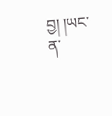བྱ། །ཡང་ན་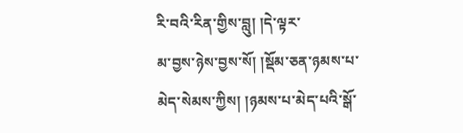རི་བའི་རིན་གྱིས་བླུ། །དེ་ལྟར་
མ་བྱས་ཉེས་བྱས་སོ། །སྡོམ་ཅན་ཉམས་པ་མེད་སེམས་ཀྱིས། །ཉམས་པ་མེད་པའི་སྒོ་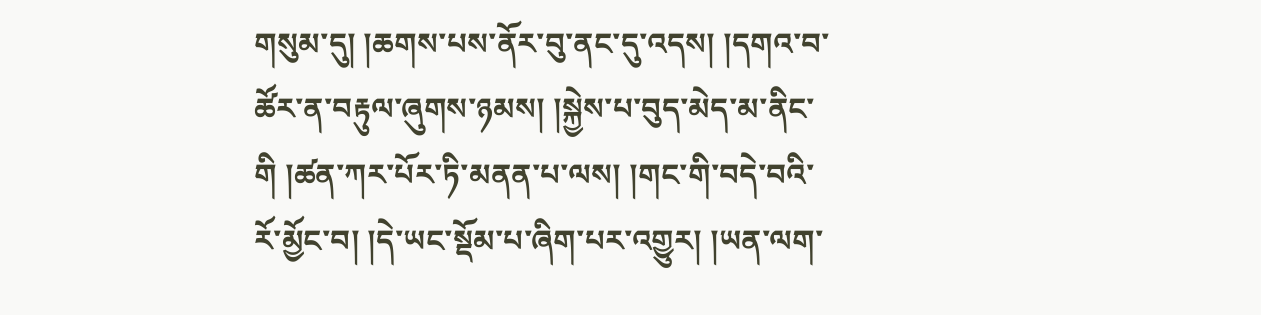གསུམ་དུ། །ཆགས་པས་ནོར་བུ་ནང་དུ་འདས། །དགའ་བ་ཚོར་ན་བརྟུལ་ཞུགས་ཉམས། །སྐྱེས་པ་བུད་མེད་མ་ནིང་གི །ཚན་ཀར་པོར་ཏི་མནན་པ་ལས། །གང་གི་བདེ་བའི་རོ་མྱོང་བ། །དེ་ཡང་སྡོམ་པ་ཞིག་པར་འགྱུར། །ཡན་ལག་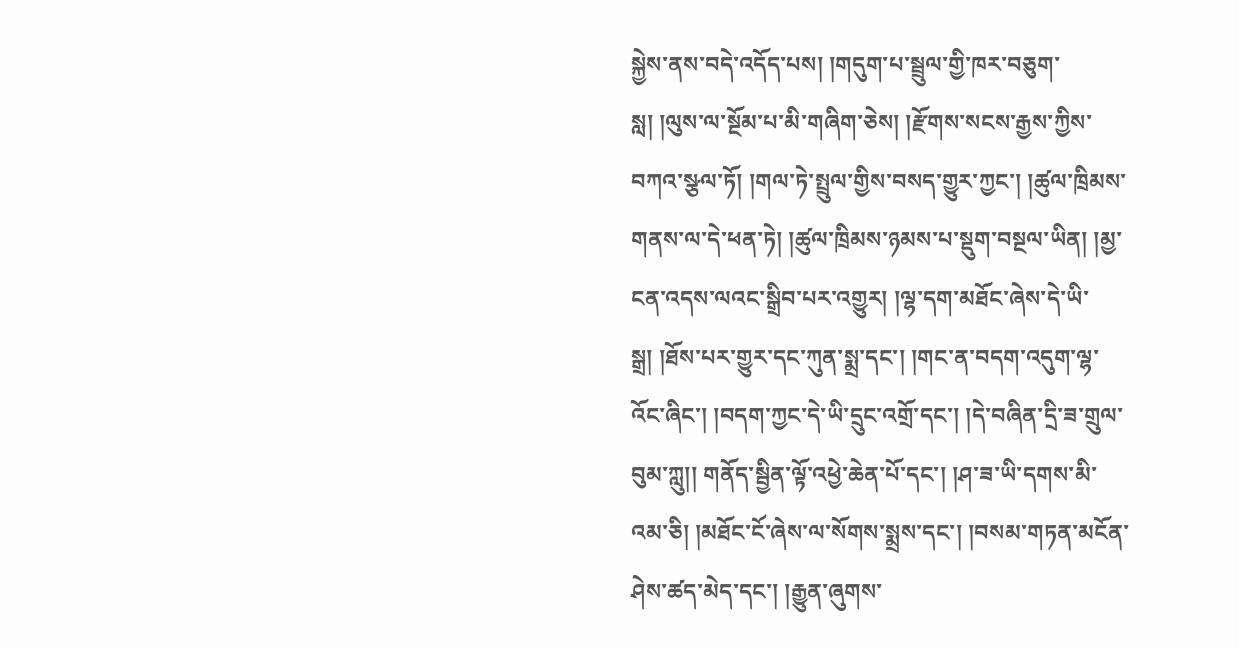སྐྱེས་ནས་བདེ་འདོད་པས། །གདུག་པ་སྦྲུལ་གྱི་ཁར་བཅུག་སླ། །ལུས་ལ་སྔོམ་པ་མི་གཞིག་ཅེས། །རྫོགས་སངས་རྒྱས་ཀྱིས་བཀའ་སྩལ་ཏོ། །གལ་ཏེ་སྤྲུལ་གྱིས་བསད་གྱུར་ཀྱང་། །ཚུལ་ཁྲིམས་གནས་ལ་དེ་ཕན་ཏེ། །ཚུལ་ཁྲིམས་ཉམས་པ་སྡུག་བསྔལ་ཡིན། །མྱ་ངན་འདས་ལའང་སྒྲིབ་པར་འགྱུར། །ལྷ་དག་མཐོང་ཞེས་དེ་ཡི་སྒྲ། །ཐོས་པར་གྱུར་དང་ཀུན་སྨྲ་དང་། །གང་ན་བདག་འདུག་ལྷ་འོང་ཞིང་། །བདག་ཀྱང་དེ་ཡི་དྲུང་འགྲོ་དང་། །དེ་བཞིན་དྲི་ཟ་གྲུལ་བུམ་ཀླུ།། གནོད་སྦྱིན་ལྟོ་འཕྱེ་ཆེན་པོ་དང་། །ཤ་ཟ་ཡི་དགས་མི་འམ་ཅི། །མཐོང་ངོ་ཞེས་ལ་སོགས་སྨྲས་དང་། །བསམ་གཏན་མངོན་ཤེས་ཚད་མེད་དང་། །རྒྱུན་ཞུགས་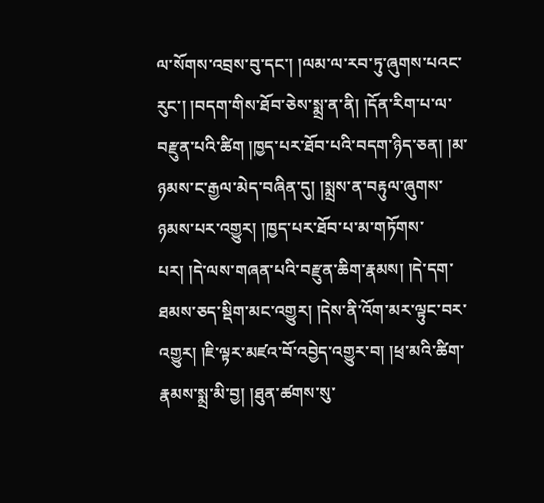ལ་སོགས་འབྲས་བུ་དང་། །ལམ་ལ་རབ་ཏུ་ཞུགས་པའང་རུང་། །བདག་གིས་ཐོབ་ཅེས་སྨྲ་ན་ནི། །དོན་རིག་པ་ལ་བརྫུན་པའི་ཚིག །ཁྱད་པར་ཐོབ་པའི་བདག་ཉིད་ཅན། །མ་ཉམས་ང་རྒྱལ་མེད་བཞིན་དུ། །སྨྲས་ན་བརྟུལ་ཞུགས་ཉམས་པར་འགྱུར། །ཁྱད་པར་ཐོབ་པ་མ་གཏོགས་པར། །དེ་ལས་གཞན་པའི་བརྫུན་ཆིག་རྣམས། །དེ་དག་ཐམས་ཅད་སྡིག་མང་འགྱུར། །དེས་ནི་འོག་མར་ལྟུང་བར་འགྱུར། །ཇི་ལྟར་མཛའ་བོ་འབྱེད་འགྱུར་བ། །ཕྲ་མའི་ཚིག་རྣམས་སྨྲ་མི་བྱ། །ཐུན་ཚགས་སུ་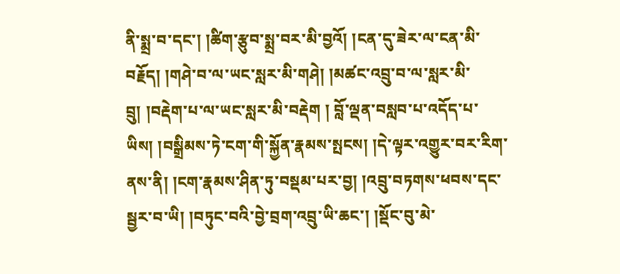ནི་སྨྲ་བ་དང་། །ཚིག་རྩུབ་སྨྲ་བར་མི་བྱའོ། །ངན་དུ་ཟེར་ལ་ངན་མི་བརྗོད། །གཤེ་བ་ལ་ཡང་སླར་མི་གཤེ། །མཚང་འབྲུ་བ་ལ་སླར་མི་བྲུ། །བརྡེག་པ་ལ་ཡང་སླར་མི་བརྡེག ། བློ་ལྡན་བསླབ་པ་འདོད་པ་ཡིས། །བསྒྲིམས་ཏེ་ངག་གི་སྐྱོན་རྣམས་སྤངས། །དེ་ལྟར་འགྱུར་བར་རིག་ནས་ནི། །ངག་རྣམས་ཤིན་ཏུ་བསྡམ་པར་བྱ། །འབྲུ་བཏགས་ཕབས་དང་སྦྱར་བ་ཡི། །བཏུང་བའི་བྱེ་བྲག་འབྲུ་ཡི་ཆང་། །སྡོང་བུ་མེ་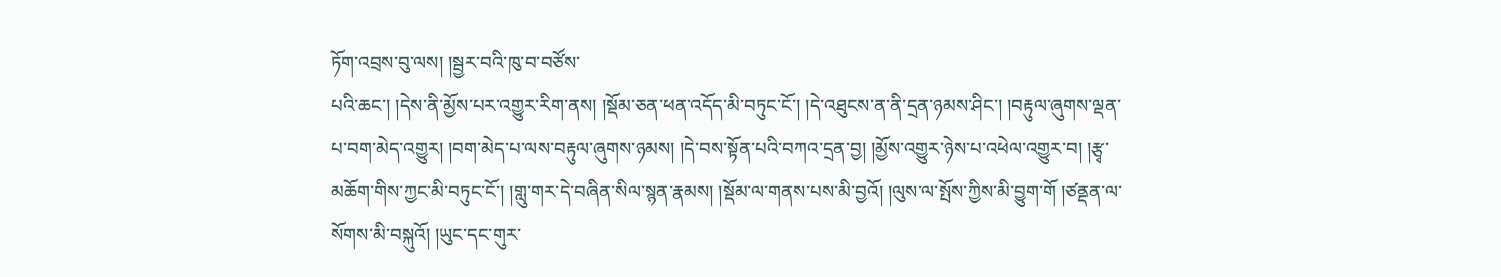ཏོག་འབྲས་བུ་ལས། །སྦྱར་བའི་ཁུ་བ་བཙོས་
པའི་ཆང་། །དེས་ནི་མྱོས་པར་འགྱུར་རིག་ནས། །སྡོམ་ཅན་ཕན་འདོད་མི་བཏུང་ངོ་། །དེ་འཐུངས་ན་ནི་དྲན་ཉམས་ཤིང་། །བརྟུལ་ཞུགས་ལྡན་པ་བག་མེད་འགྱུར། །བག་མེད་པ་ལས་བརྟུལ་ཞུགས་ཉམས། །དེ་བས་སྟོན་པའི་བཀའ་དྲན་བྱ། །མྱོས་འགྱུར་ཉེས་པ་འཕེལ་འགྱུར་བ། །རྩྭ་མཆོག་གིས་ཀྱང་མི་བཏུང་ངོ་། །གླུ་གར་དེ་བཞིན་སིལ་སྙན་རྣམས། །སྡོམ་ལ་གནས་པས་མི་བྱའོ། །ལུས་ལ་སྤོས་ཀྱིས་མི་བྱུག་གོ །ཙནྡན་ལ་སོགས་མི་བསྐུའོ། །ཡུང་དང་གུར་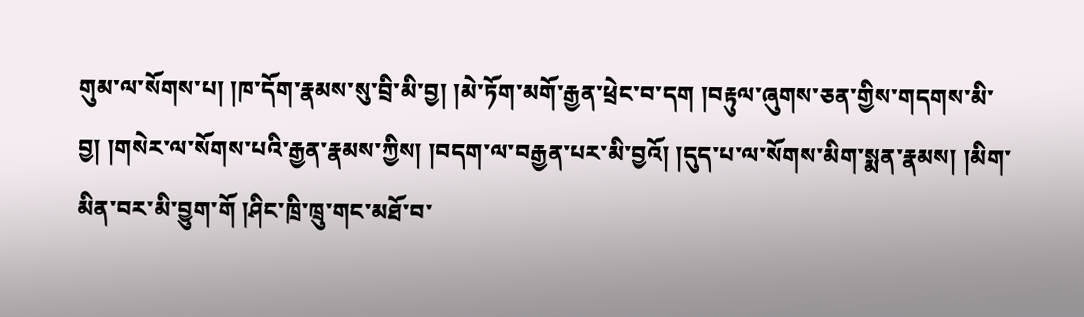གུམ་ལ་སོགས་པ། །ཁ་དོག་རྣམས་སུ་བྲི་མི་བྱ། །མེ་ཏོག་མགོ་རྒྱན་ཕྲེང་བ་དག །བརྟུལ་ཞུགས་ཅན་གྱིས་གདགས་མི་བྱ། །གསེར་ལ་སོགས་པའི་རྒྱན་རྣམས་ཀྱིས། །བདག་ལ་བརྒྱན་པར་མི་བྱའོ། །དུད་པ་ལ་སོགས་མིག་སྨན་རྣམས། །མིག་མིན་བར་མི་བྱུག་གོ །ཤིང་ཁྲི་ཁྲུ་གང་མཐོ་བ་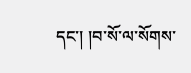དང་། །བ་སོ་ལ་སོགས་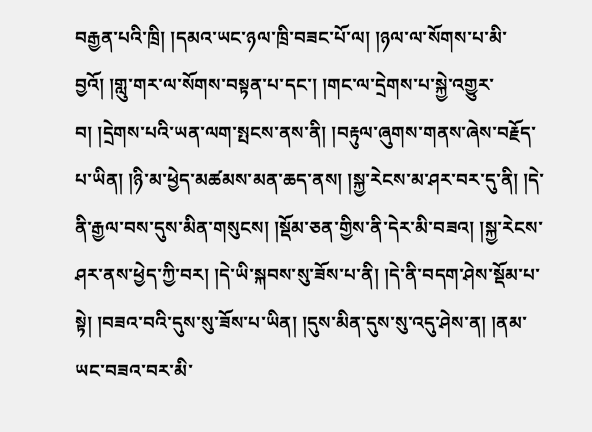བརྒྱན་པའི་ཁྲི། །དམའ་ཡང་ཉལ་ཁྲི་བཟང་པོ་ལ། །ཉལ་ལ་སོགས་པ་མི་བྱའོ། །གླུ་གར་ལ་སོགས་བསྟན་པ་དང་། །གང་ལ་དྲེགས་པ་སྐྱེ་འགྱུར་བ། །དྲེགས་པའི་ཡན་ལག་སྤངས་ནས་ནི། །བརྟུལ་ཞུགས་གནས་ཞེས་བརྗོད་པ་ཡིན། །ཉི་མ་ཕྱེད་མཚམས་མན་ཆད་ནས། །སྐྱ་རེངས་མ་ཤར་བར་དུ་ནི། །དེ་ནི་རྒྱལ་བས་དུས་མིན་གསུངས། །སྡོམ་ཅན་གྱིས་ནི་དེར་མི་བཟའ། །སྐྱ་རེངས་ཤར་ནས་ཕྱེད་ཀྱི་བར། །དེ་ཡི་སྐབས་སུ་ཟོས་པ་ནི། །དེ་ནི་བདག་ཤེས་སྡོམ་པ་སྟེ། །བཟའ་བའི་དུས་སུ་ཟོས་པ་ཡིན། །དུས་མིན་དུས་སུ་འདུ་ཤེས་ན། །ནམ་ཡང་བཟའ་བར་མི་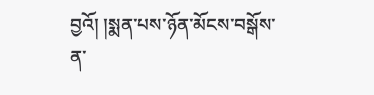བྱའོ། །སྨན་པས་ཉོན་མོངས་བསྒོས་ན་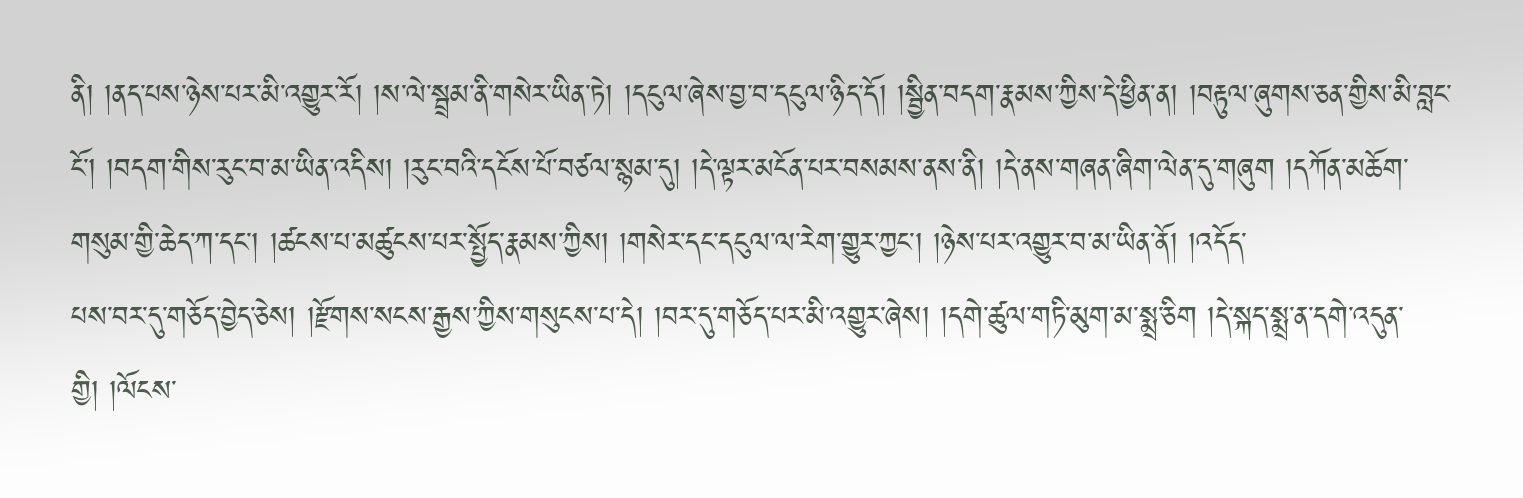ནི། །ནད་པས་ཉེས་པར་མི་འགྱུར་རོ། །ས་ལེ་སྦྲམ་ནི་གསེར་ཡིན་ཏེ། །དངུལ་ཞེས་བྱ་བ་དངུལ་ཉིད་དོ། །སྦྱིན་བདག་རྣམས་ཀྱིས་དེ་ཕྱིན་ན། །བརྟུལ་ཞུགས་ཅན་གྱིས་མི་བླང་ངོ་། །བདག་གིས་རུང་བ་མ་ཡིན་འདིས། །རུང་བའི་དངོས་པོ་བཙལ་སྙམ་དུ། །དེ་ལྟར་མངོན་པར་བསམས་ནས་ནི། །དེ་ནས་གཞན་ཞིག་ལེན་དུ་གཞུག །དཀོན་མཆོག་གསུམ་གྱི་ཆེད་ཀ་དང་། །ཚངས་པ་མཚུངས་པར་སྤྱོད་རྣམས་ཀྱིས། །གསེར་དང་དངུལ་ལ་རེག་གྱུར་ཀྱང་། །ཉེས་པར་འགྱུར་བ་མ་ཡིན་ནོ། །འདོད་
པས་བར་དུ་གཅོད་བྱེད་ཅེས། །རྫོགས་སངས་རྒྱས་ཀྱིས་གསུངས་པ་དེ། །བར་དུ་གཅོད་པར་མི་འགྱུར་ཞེས། །དགེ་ཚུལ་གཏི་མུག་མ་སྨྲ་ཅིག །དེ་སྐད་སྨྲ་ན་དགེ་འདུན་གྱི། །ལོངས་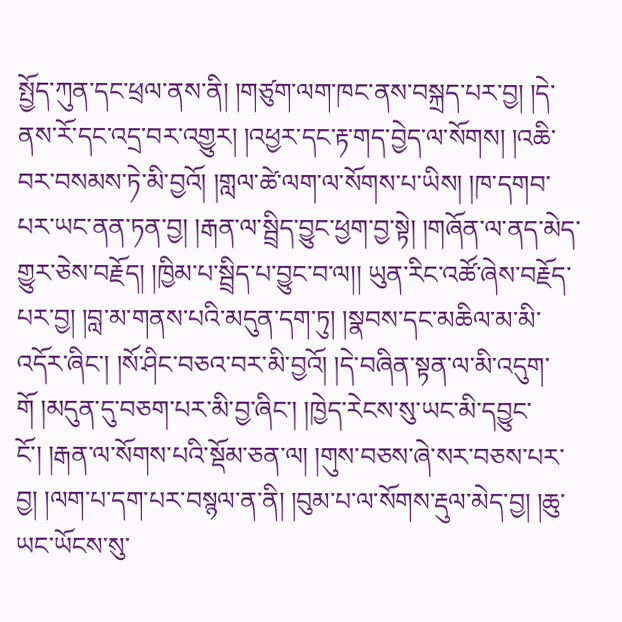སྤྱོད་ཀུན་དང་ཕྲལ་ནས་ནི། །གཙུག་ལག་ཁང་ནས་བསྐྲད་པར་བྱ། །དེ་ནས་རོ་དང་འདྲ་བར་འགྱུར། །འཕྱར་དང་རྟ་གད་བྱེད་ལ་སོགས། །འཆི་བར་བསམས་ཏེ་མི་བྱའོ། །གླལ་ཚེ་ལག་ལ་སོགས་པ་ཡིས། །ཁ་དགབ་པར་ཡང་ནན་ཏན་བྱ། །རྒན་ལ་སྦྲིད་བྱུང་ཕྱག་བྱ་སྟེ། །གཞོན་ལ་ནད་མེད་གྱུར་ཅེས་བརྗོད། །ཁྱིམ་པ་སྦྲིད་པ་བྱུང་བ་ལ།། ཡུན་རིང་འཚོ་ཞེས་བརྗོད་པར་བྱ། །བླ་མ་གནས་པའི་མདུན་དག་ཏུ། །སྣབས་དང་མཆིལ་མ་མི་འདོར་ཞིང་། །སོ་ཤིང་བཅའ་བར་མི་བྱའོ། །དེ་བཞིན་སྟན་ལ་མི་འདུག་གོ །མདུན་དུ་བཅག་པར་མི་བྱ་ཞིང་། །ཁྱེད་རེངས་སུ་ཡང་མི་དབྱུང་ངོ་། །རྒན་ལ་སོགས་པའི་སྡོམ་ཅན་ལ། །གུས་བཅས་ཞེ་སར་བཅས་པར་བྱ། །ལག་པ་དག་པར་བསྙལ་ན་ནི། །བུམ་པ་ལ་སོགས་རྡུལ་མེད་བྱ། །ཆུ་ཡང་ཡོངས་སུ་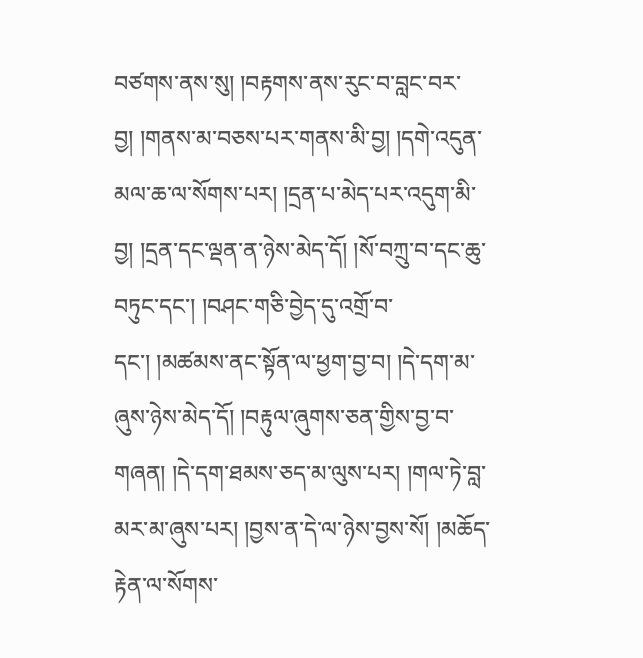བཙགས་ནས་སུ། །བརྟགས་ནས་རུང་བ་བླང་བར་བྱ། །གནས་མ་བཅས་པར་གནས་མི་བྱ། །དགེ་འདུན་མལ་ཆ་ལ་སོགས་པར། །དྲན་པ་མེད་པར་འདུག་མི་བྱ། །དྲན་དང་ལྡན་ན་ཉེས་མེད་དོ། །སོ་བཀྲུ་བ་དང་ཆུ་བཏུང་དང་། །བཤང་གཅི་བྱེད་དུ་འགྲོ་བ་དང་། །མཚམས་ནང་སྟོན་ལ་ཕྱག་བྱ་བ། །དེ་དག་མ་ཞུས་ཉེས་མེད་དོ། །བརྟུལ་ཞུགས་ཅན་གྱིས་བྱ་བ་གཞན། །དེ་དག་ཐམས་ཅད་མ་ལུས་པར། །གལ་ཏེ་བླ་མར་མ་ཞུས་པར། །བྱས་ན་དེ་ལ་ཉེས་བྱས་སོ། །མཆོད་རྟེན་ལ་སོགས་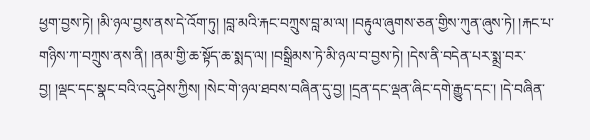ཕྱག་བྱས་ཏེ། །མི་ཉལ་བྱས་ནས་དེ་འོག་ཏུ། །བླ་མའི་རྐང་བཀྲུས་བླ་མ་ལ། །བརྟུལ་ཞུགས་ཅན་གྱིས་ཀུན་ཞུས་ཏེ། །རྐང་པ་གཉིས་ཀ་བཀྲུས་ནས་ནི། །ནམ་གྱི་ཆ་སྟོད་ཆ་སྨད་ལ། །བསྒྲིམས་ཏེ་མི་ཉལ་བ་བྱས་ཏེ། །དེས་ནི་བདེན་པར་སྨྲ་བར་བྱ། །ལྡང་དང་སྣང་བའི་འདུ་ཤེས་ཀྱིས། །སེང་གེ་ཉལ་ཐབས་བཞིན་དུ་བྱ། །དྲན་དང་ལྡན་ཞིང་དགེ་རྒྱུད་དང་། །དེ་བཞིན་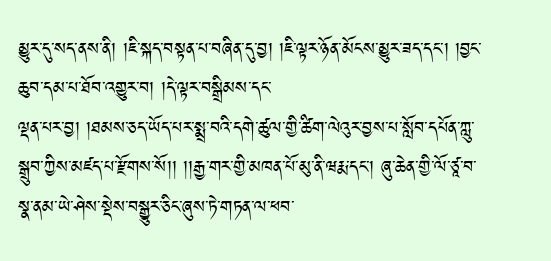མྱུར་དུ་སད་ནས་ནི། །ཇི་སྐད་བསྟན་པ་བཞིན་དུ་བྱ། །ཇི་ལྟར་ཉོན་མོངས་མྱུར་ཟད་དང་། །བྱང་ཆུབ་དམ་པ་ཐོབ་འགྱུར་བ། །དེ་ལྟར་བསྒྲིམས་དང་
ལྡན་པར་བྱ། །ཐམས་ཅད་ཡོད་པར་སྨྲ་བའི་དགེ་ཚུལ་གྱི་ཚིག་ལེའུར་བྱས་པ་སློབ་དཔོན་ཀླུ་སྒྲུབ་ཀྱིས་མཛད་པ་རྫོགས་སོ།། །།རྒྱ་གར་གྱི་མཁན་པོ་མུ་ནི་ཝརྨ་དང་། ཞུ་ཆེན་གྱི་ལོ་ཙཱ་བ་སྣ་ནམ་ཡེ་ཤེས་སྡེས་བསྒྱུར་ཅིང་ཞུས་ཏེ་གཏན་ལ་ཕབ་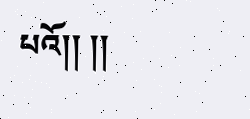པའོ།། །།